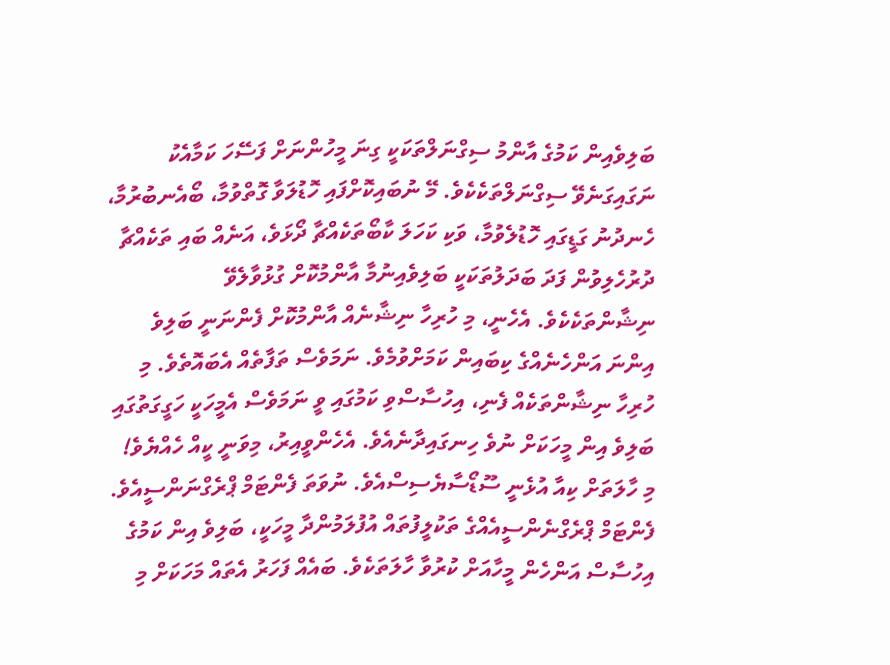ބަލިވެއިން ކަމުގެ އާންމު ސިގްނަލްތަކަކީ ގިނަ މީހުންނަށް ފަސޭހަ ކަމާއެކު ނަގައިގަނެވޭ ސިގްނަލްތަކެކެވެ. މޭ ނުބައިކޮށްފައި ހޮޑުލަވާ ގޮތްވުމާ، ބޯއެނބުރުމާ، ހެނދުނު ގަޑީގައި ހޮޑުލެވުމާ، ވަކި ކަހަލަ ކާބޯތަކެއްޗާ ދޯޅަވެ، އަނެއް ބައި ތަކެއްޗާ ދުރުހެލިވުން ފަދަ ބަދަލުތަކަކީ ބަލިވެއިނުމާ އާންމުކޮށް ގުޅުވާލެވޭ ނިޝާންތަކެކެވެ. އެހެނީ، މި ހުރިހާ ނިޝާނެއް އާންމުކޮށް ފެންނަނީ ބަލިވެ އިންނަ އަންހެނެއްގެ ކިބައިން ކަމަށްވުމެވެ. ނަމަވެސް ތަފާތެއް އެބައޮތެވެ. މި ހުރިހާ ނިޝާންތަކެއް ފެނި، އިހުސާސްވި ކަމުގައި ވީ ނަމަވެސް އެމީހަކީ ހަގީގަތުގައި ބަލިވެ އިން މީހަކަށް ނުވެ ހިނގައިދާނެއެވެ. އެހެންވީއިރު، މިވަނީ ކީއް ހެއްޔެވެ!
މި ހާލަތަށް ކިއާ އުޅެނީ ސޫޑޯސާޔެސިސްއެވެ. ނުވަތަ ފެންޓަމް ޕްރެގްނަންސީއެވެ.
ފެންޓަމް ޕްރެގްނެންސީއެއްގެ ތަކުލީފުތައް އުފުލަމުންދާ މީހަކީ، ބަލިވެ އިން ކަމުގެ އިހުސާސް އަންހެން މީހާއަށް ކުރުވާ ހާލަތަކެވެ. ބައެއް ފަހަރު އެތައް މަހަކަށް މި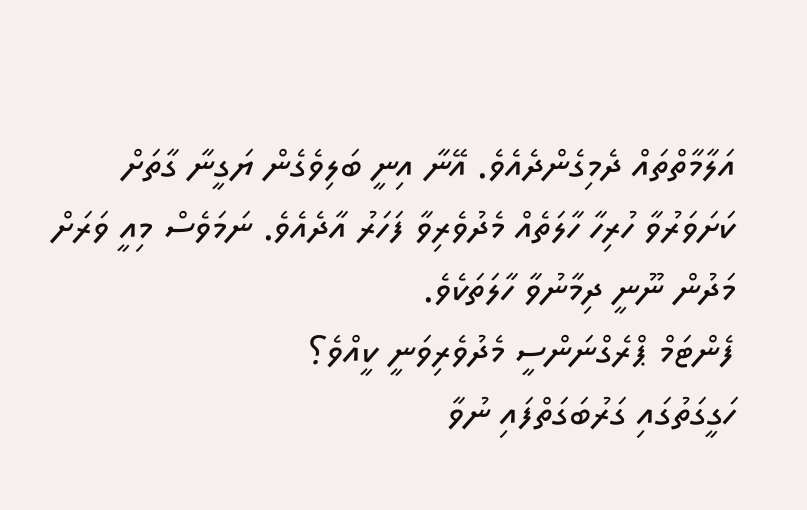އަލާމާތްތައް ދެމިގެންދެއެވެ. އޭނާ އިނީ ބަލިވެގެން ޔަގީނާ ގާތަށް ކަށަވަރުވާ ހުރިހާ ހާލަތެއް މެދުވެރިވާ ފަހަރު އާދެއެވެ. ނަމަވެސް މިއީ ވަރަށް މަދުން ނޫނީ ދިމާނުވާ ހާލަތަކެވެ.
ފެންޓަމް ޕްރެގްނަންސީ މެދުވެރިވަނީ ކީއްވެ؟
ހަގީގަތުގައި ގަރުބަގަތްފައި ނުވާ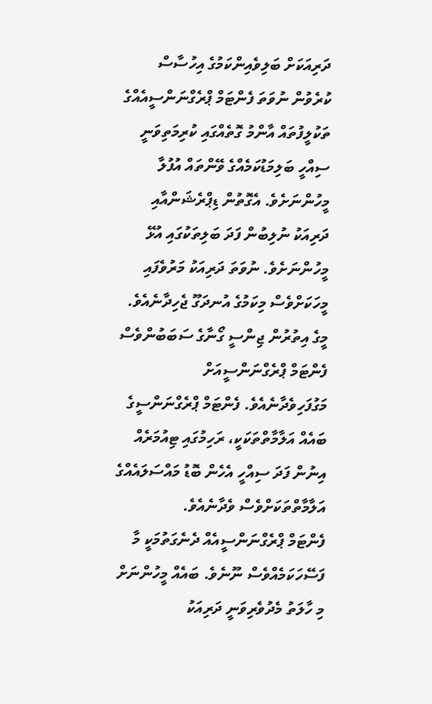ދަރިއަކަށް ބަލިވެއިންކަމުގެ އިހުސާސް ކުރެވުން ނުވަތަ ފެންޓަމް ޕްރެގްނަންސީއެއްގެ ތަކުލީފުތައް އާންމު ގޮތެއްގައި ކުރިމަތިވަނީ ސިއްހީ ބަލިމަޑުކަމެއްގެ ވޭންތައް އުފުލާ މީހުންނަށެވެ. އެގޮތުން ޑިޕްރެޝަންއާއި ދަރިއަކު ނުލިބުން ފަދަ ބަލިތަކުގައި އުޅޭ މީހުންނަށެވެ. ނުވަތަ ދަރިއަކު މަރުވެފައި މީހަކަށްވެސް މިކަމުގެ އުނދަގޫ ޖެހިދާނެއެވެ. މީގެ އިތުރުން ޖިންސީ ގޯނާގެ ސަބަބުންވެސް ފެންޓަމް ޕްރެގްނަންސީއަށް މަގުފަހިވެދާނެއެވެ. ފެންޓަމް ޕްރެގްނަންސީގެ ބައެއް އަލާމާތްތަކަކީ، ރަހިމުގައި ޓިއުމަރެއް އިނުން ފަދަ ސިއްހީ އެހެން ބޮޑު މައްސަލައެއްގެ އަލާމާތްތަކަށްވެސް ވެދާނެއެވެ.
ފެންޓަމް ޕްރެގްނަންސީއެއް ދެނެގަތުމަކީ މާ ފަސޭހަކަމެއްވެސް ނޫނެވެ. ބައެއް މީހުންނަށް މި ހާލަތު މެދުވެރިވަނީ ދަރިއަކު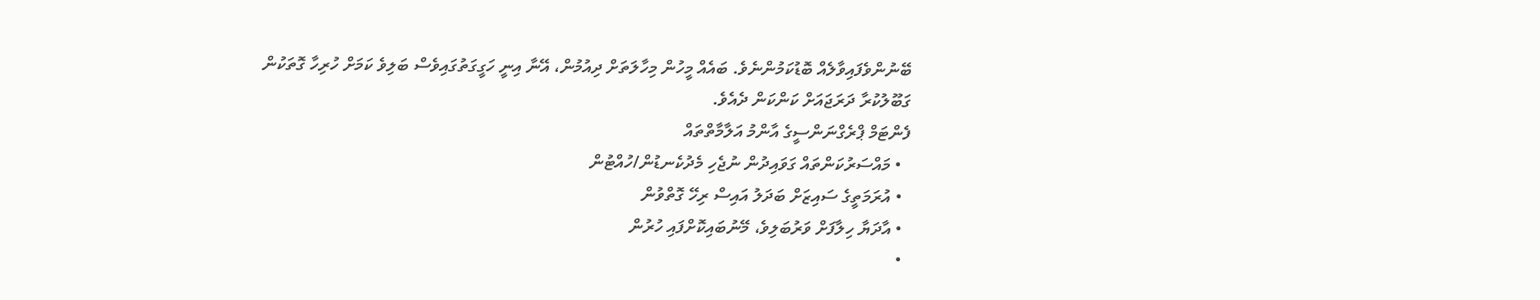ބޭނުންވެފައިވާލެއް ބޮޑުކަމުންނެވެ. ބައެއް މީހުން މިހާލަތަށް ދިއުމުން، އޭނާ އިނީ ހަގީގަތުގައިވެސް ބަލިވެ ކަމަށް ހުރިހާ ގޮތަކުން ގަބޫލުކުރާ ދަރަޖައަށް ކަންކަން ދެއެވެ.
ފެންޓަމް ޕްރެގްނަންސީގެ އާންމު އަލާމާތްތައް
  • މައްސަރުކަންތައް ގަވައިދުން ނުޖެހި މެދުކެނޑުން/ހުއްޓުން
  • އުރަމަތީގެ ސައިޒަށް ބަދަލު އައިސް ރިހޭ ގޮތްވުން
  • އާދަޔާ ހިލާފަށް ވަރުބަލިވެ، މޭނުބައިކޮށްފައި ހުރުން
  •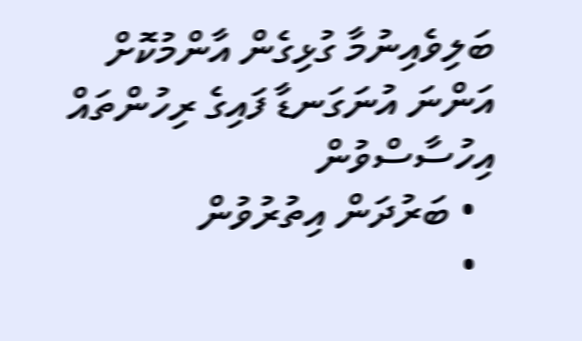ބަލިވެއިނުމާ ގުޅިގެން އާންމުކޮށް އަންނަ އުނަގަނޑާ ފައިގެ ރިހުންތައް އިހުސާސްވުން
  • ބަރުދަން އިތުރުވުން
  •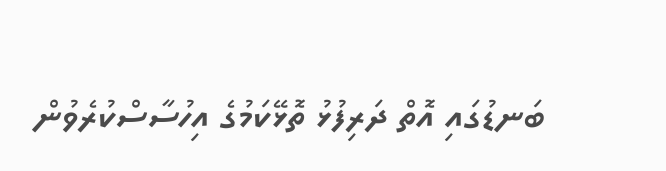ބަނޑުގައި އޮތް ދަރިފުޅު ތޮޅޭކަމުގެ އިހުސާސްކުރެވުން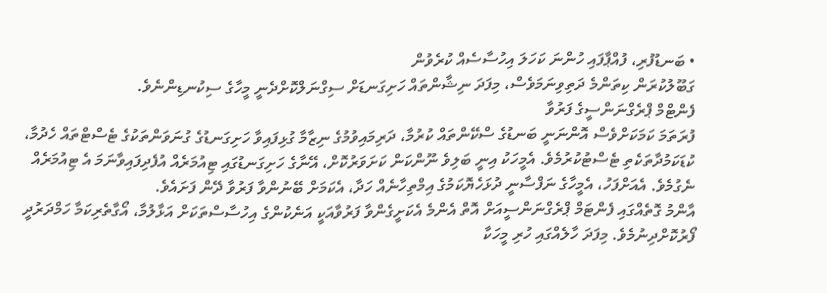• ބަނޑުފުރި، ފުއްޕާފައި ހުންނަ ކަހަލަ އިހުސާސެއް ކުރެވުން
ގަބޫލުކުރަން ކިތަންމެ ދަތިވިނަމަވެސް، މިފަދަ ނިޝާންތައް ހަށިގަނޑަށް ސިގްނަލްކޮށްދެނީ މީހާގެ ސިކުނޑިންނެވެ.
ފެންޓްމް ޕްރެގްނަންސީގެ ފަރުވާ
ފުރަތަމަ ކަމަކަށްވެސް އޮންނަނީ ބަނޑުގެ ސްކޭންތައް ކުރުމާ، ދަރިމައިވުމުގެ ނިޒާމާ ގުޅިފައިވާ ހަށިގަނޑުގެ ގުނަވަންތަކުގެ ޓެސްޓްތައް ހެދުމާ، ކުޑަކަމުދާތަކެތި ޓެސްޓުކުރުމެވެ. އެމީހަކު އިނީ ބަލިވެ ނޫންކަން ކަށަވަރުކޮށް، އޭނާގެ ހަށިގަނޑުގައި ޓިއުމަރެއް އުފެދިފައިވާނަމަ އެ ޓިއުމަރެއް ނެގުމެވެ. އެއަށްފަހު، އެމީހާގެ ނަފްސާނީ ދުޅަހެޔޮކަމުގެ އިމްތިހާނެއް ހަދާ، އެކަމަށް ބޭނުންވާ ފަރުވާ ދޭން ފަށައެވެ.
އާންމު ގޮތެއްގައި ފެންޓަމް ޕްރެގްނަންސީއަށް އޮތް އެންމެ އެކަށީގެންވާ ފަރުވާއަކީ އަނެކުންގެ އިހުސާސްތަކަށް އަޅާލުމާ، އޯގާތެރިކަމާ ހަމްދަރުދީ ފޯރުކޮށްދިނުމެވެ. މިފަދަ ހާލެއްގައި ހުރި މީހަކާ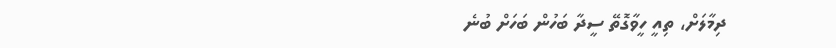ދިމާލަށް، ތިއީ ހީވާގޮތޭ ސީދާ ބަހުން ބަހަށް ބުނެ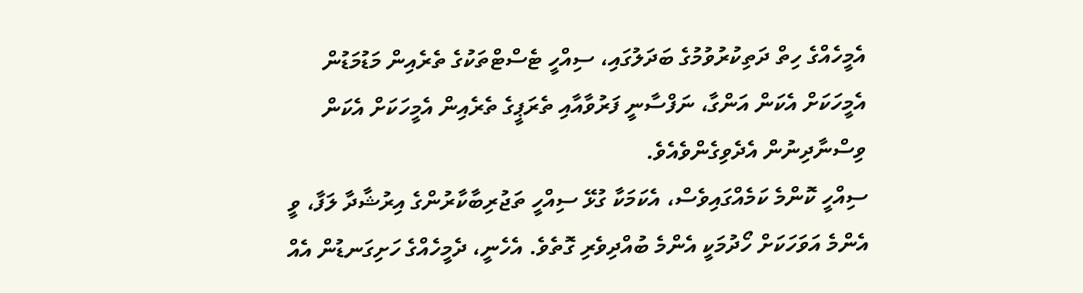އެމީހެއްގެ ހިތް ދަތިކުރުވުމުގެ ބަދަލުގައި، ސިއްހީ ޓެސްޓްތަކުގެ ތެރެއިން މަޑުމަޑުން އެމީހަކަށް އެކަން އަންގާ، ނަފްސާނީ ފަރުވާއާއި ތެރަޕީގެ ތެރެއިން އެމީހަކަށް އެކަން ވިސްނާދިނުން އެދެވިގެންވެއެވެ.
ސިއްހީ ކޮންމެ ކަމެއްގައިވެސް، އެކަމަކާ ގުޅޭ ސިއްހީ ތަޖުރިބާކާރުންގެ އިރުޝާދާ ލަފާ، ވީ އެންމެ އަވަހަކަށް ހޯދުމަކީ އެންމެ ބުއްދިވެރި ގޮތެވެ. އެހެނީ، ދެމީހެއްގެ ހަށިގަނޑުން އެއް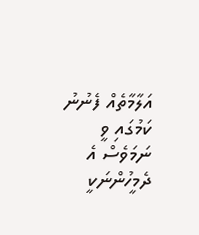އަލާމާތެއް ފެނުނު ކަމުގައި ވީ ނަމަވެސް އެ ދެމީހުންނަކީ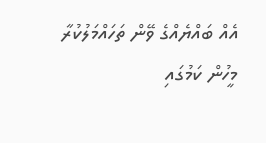އެއް ބައްޔެއްގެ ވޭން ތަހައްމަލުކުރާ މީހުން ކަމުގައި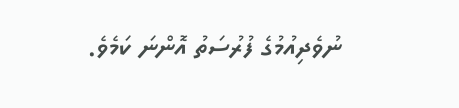ނުވެދިއުމުގެ ފުރުސަތު އޮންނަ ކަމެވެ.